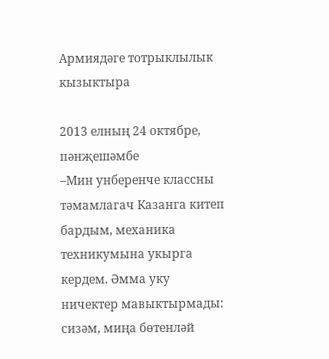Армиядәге тотрыклылык кызыктыра

2013 елның 24 октябре, пәнҗешәмбе
–Мин унберенче классны тәмамлагач Казанга китеп бардым, механика техникумына укырга кердем. Әмма уку ничектер мавыктырмады: сизәм, миңа бөтенләй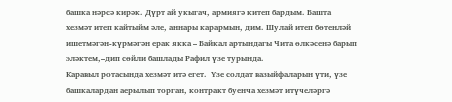башка нәрсә кирәк. Дүрт ай укыгач, армиягә китеп бардым. Башта хезмәт итеп кайтыйм әле, аннары карармын, дим. Шулай итеп бөтенләй ишетмәгән-күрмәгән ерак якка – Байкал артындагы Чита өлкәсенә барып эләктем,–дип сөйли башлады Рафил үзе турында.
Каравыл ротасында хезмәт итә егет.  Үзе солдат вазыйфаларын үти, үзе башкалардан аерылып торган, контракт буенча хезмәт итүчеләргә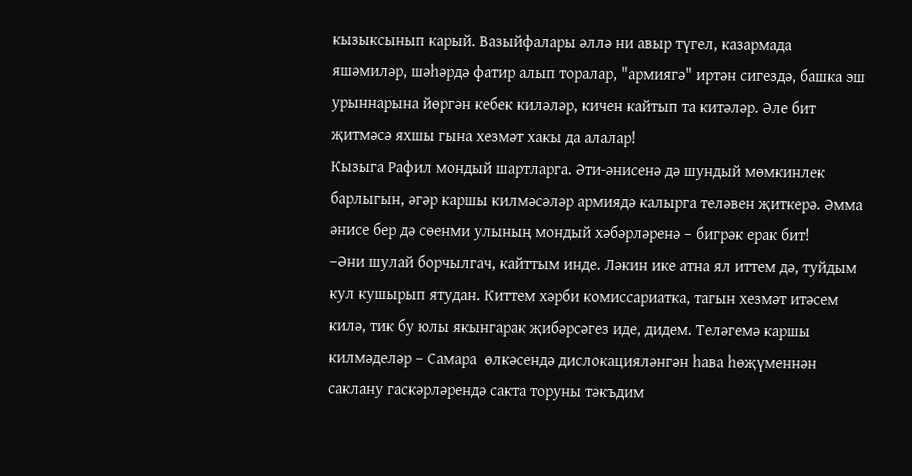кызыксынып карый. Вазыйфалары әллә ни авыр түгел, казармада яшәмиләр, шәһәрдә фатир алып торалар, "армиягә" иртән сигездә, башка эш урыннарына йөргән кебек киләләр, кичен кайтып та китәләр. Әле бит җитмәсә яхшы гына хезмәт хакы да алалар!
Кызыга Рафил мондый шартларга. Әти-әнисенә дә шундый мөмкинлек барлыгын, әгәр каршы килмәсәләр армиядә калырга теләвен җиткерә. Әмма әнисе бер дә сөенми улының мондый хәбәрләренә – бигрәк ерак бит!
–Әни шулай борчылгач, кайттым инде. Ләкин ике атна ял иттем дә, туйдым кул кушырып ятудан. Киттем хәрби комиссариатка, тагын хезмәт итәсем килә, тик бу юлы якынгарак җибәрсәгез иде, дидем. Теләгемә каршы килмәделәр – Самара  өлкәсендә дислокацияләнгән һава һөҗүменнән саклану гаскәрләрендә сакта торуны тәкъдим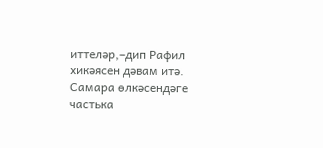иттеләр,–дип Рафил хикәясен дәвам итә.
Самара өлкәсендәге частька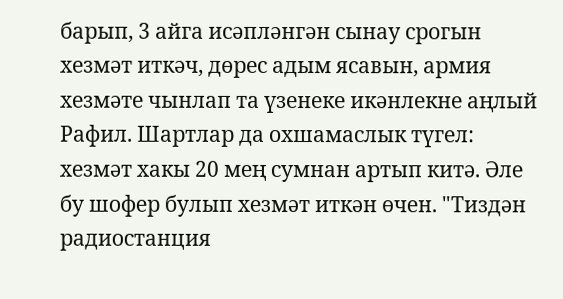барып, 3 айга исәпләнгән сынау срогын хезмәт иткәч, дөрес адым ясавын, армия хезмәте чынлап та үзенеке икәнлекне аңлый Рафил. Шартлар да охшамаслык түгел: хезмәт хакы 20 мең сумнан артып китә. Әле бу шофер булып хезмәт иткән өчен. "Тиздән радиостанция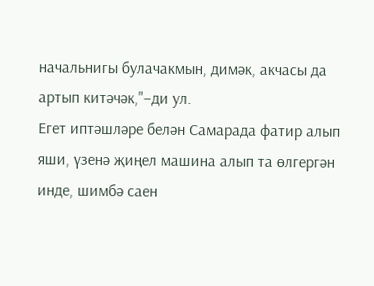начальнигы булачакмын, димәк, акчасы да артып китәчәк,"–ди ул.
Егет иптәшләре белән Самарада фатир алып яши, үзенә җиңел машина алып та өлгергән инде, шимбә саен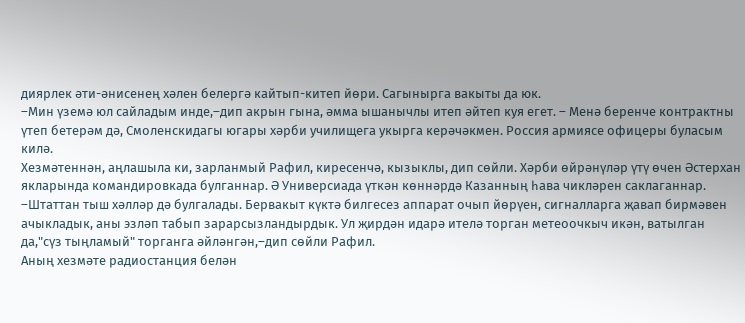диярлек әти-әнисенең хәлен белергә кайтып-китеп йөри. Сагынырга вакыты да юк.
–Мин үземә юл сайладым инде,–дип акрын гына, әмма ышанычлы итеп әйтеп куя егет. – Менә беренче контрактны үтеп бетерәм дә, Смоленскидагы югары хәрби училищега укырга керәчәкмен. Россия армиясе офицеры буласым килә.
Хезмәтеннән, аңлашыла ки, зарланмый Рафил, киресенчә, кызыклы, дип сөйли. Хәрби өйрәнүләр үтү өчен Әстерхан якларында командировкада булганнар. Ә Универсиада үткән көннәрдә Казанның һава чикләрен саклаганнар.
–Штаттан тыш хәлләр дә булгалады. Бервакыт күктә билгесез аппарат очып йөрүен, сигналларга җавап бирмәвен ачыкладык, аны эзләп табып зарарсызландырдык. Ул җирдән идарә ителә торган метеоочкыч икән, ватылган да,"сүз тыңламый" торганга әйләнгән,–дип сөйли Рафил.
Аның хезмәте радиостанция белән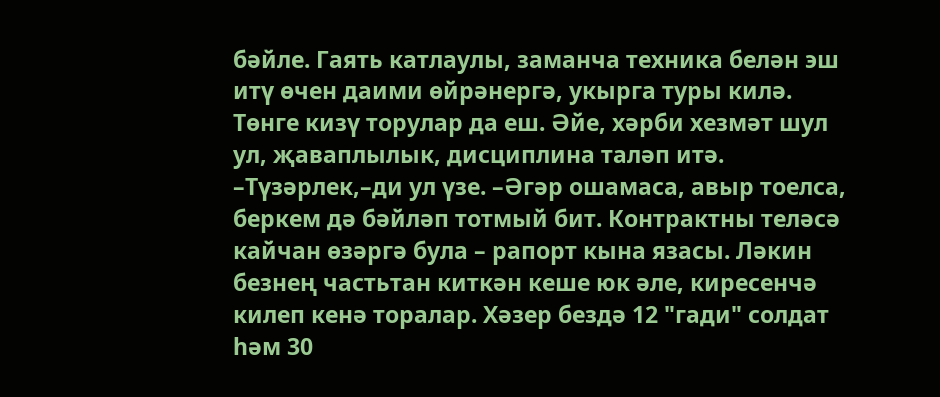бәйле. Гаять катлаулы, заманча техника белән эш итү өчен даими өйрәнергә, укырга туры килә. Төнге кизү торулар да еш. Әйе, хәрби хезмәт шул ул, җаваплылык, дисциплина таләп итә.
–Түзәрлек,–ди ул үзе. –Әгәр ошамаса, авыр тоелса, беркем дә бәйләп тотмый бит. Контрактны теләсә кайчан өзәргә була – рапорт кына язасы. Ләкин безнең частьтан киткән кеше юк әле, киресенчә килеп кенә торалар. Хәзер бездә 12 "гади" солдат һәм 30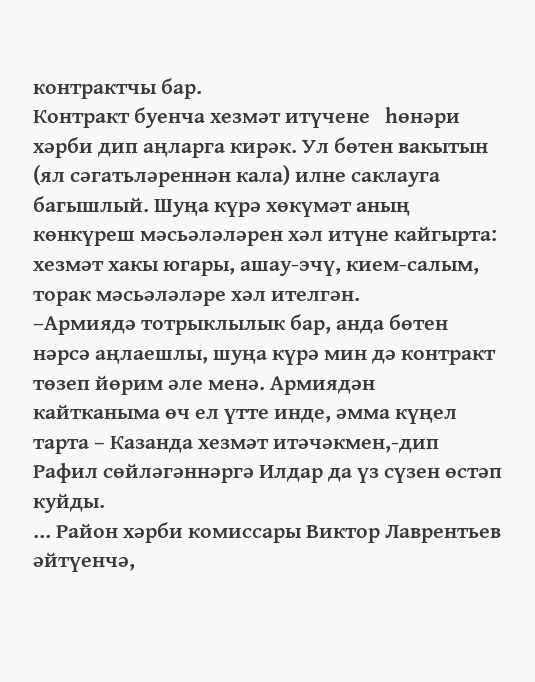контрактчы бар.
Контракт буенча хезмәт итүчене   һөнәри хәрби дип аңларга кирәк. Ул бөтен вакытын (ял сәгатьләреннән кала) илне саклауга багышлый. Шуңа күрә хөкүмәт аның көнкүреш мәсьәләләрен хәл итүне кайгырта: хезмәт хакы югары, ашау-эчү, кием-салым, торак мәсьәләләре хәл ителгән.
–Армиядә тотрыклылык бар, анда бөтен нәрсә аңлаешлы, шуңа күрә мин дә контракт төзеп йөрим әле менә. Армиядән кайтканыма өч ел үтте инде, әмма күңел тарта – Казанда хезмәт итәчәкмен,-дип Рафил сөйләгәннәргә Илдар да үз сүзен өстәп куйды.
… Район хәрби комиссары Виктор Лаврентьев әйтүенчә,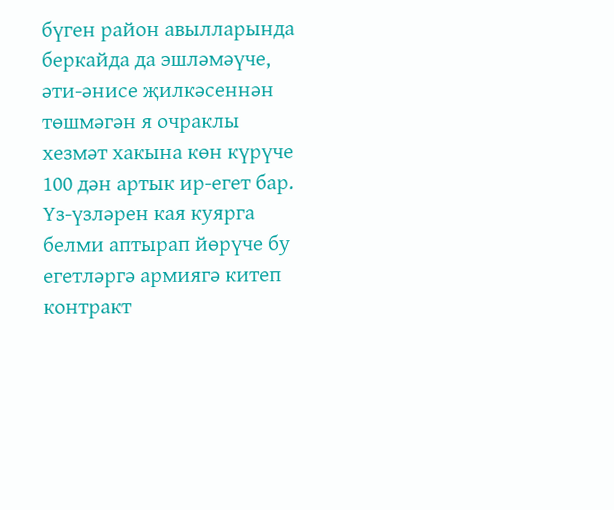бүген район авылларында беркайда да эшләмәүче, әти-әнисе җилкәсеннән төшмәгән я очраклы хезмәт хакына көн күрүче 100 дән артык ир-егет бар. Үз-үзләрен кая куярга белми аптырап йөрүче бу егетләргә армиягә китеп контракт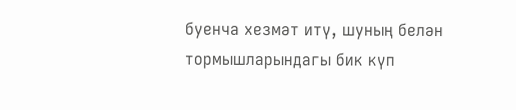буенча хезмәт итү, шуның белән тормышларындагы бик күп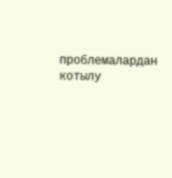проблемалардан котылу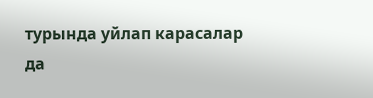турында уйлап карасалар да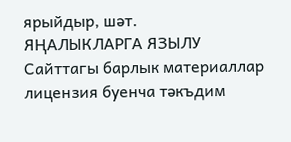ярыйдыр, шәт.
ЯҢАЛЫКЛАРГА ЯЗЫЛУ
Сайттагы барлык материаллар лицензия буенча тәкъдим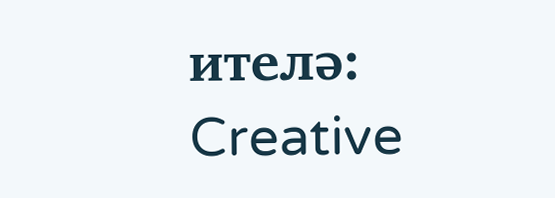ителә:
Creative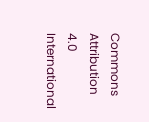Commons Attribution 4.0 International